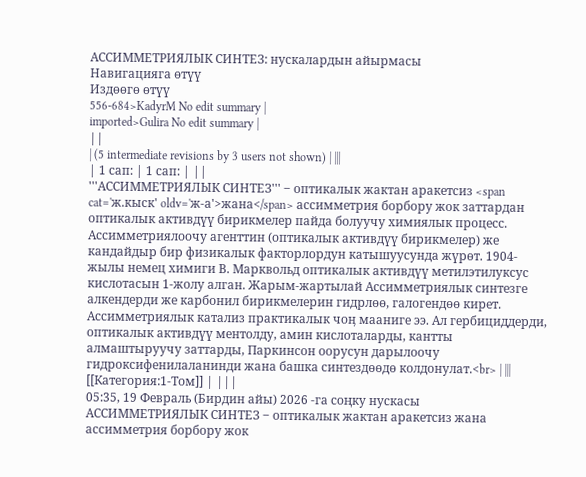АССИММЕТРИЯЛЫК СИНТЕЗ: нускалардын айырмасы
Навигацияга өтүү
Издөөгө өтүү
556-684>KadyrM No edit summary |
imported>Gulira No edit summary |
||
| (5 intermediate revisions by 3 users not shown) | |||
| 1 сап: | 1 сап: | ||
'''АССИММЕТРИЯЛЫК СИНТЕЗ''' ‒ оптикалык жактан аракетсиз <span cat='ж.кыск' oldv='ж-а'>жана</span> ассимметрия борбору жок заттардан оптикалык активдүү бирикмелер пайда болуучу химиялык процесс. Ассимметриялоочу агенттин (оптикалык активдүү бирикмелер) же кандайдыр бир физикалык факторлордун катышуусунда жүрөт. 1904-жылы немец химиги В. Марквольд оптикалык активдүү метилэтилуксус кислотасын 1-жолу алган. Жарым-жартылай Ассимметриялык синтезге алкендерди же карбонил бирикмелерин гидрлөө, галогендөө кирет. Ассимметриялык катализ практикалык чоӊ мааниге ээ. Ал гербициддерди, оптикалык активдүү ментолду, амин кислоталарды, кантты алмаштыруучу заттарды, Паркинсон оорусун дарылоочу гидроксифенилаланинди жана башка синтездөөдө колдонулат.<br> | |||
[[Категория:1-Том]] | |||
05:35, 19 Февраль (Бирдин айы) 2026 -га соңку нускасы
АССИММЕТРИЯЛЫК СИНТЕЗ ‒ оптикалык жактан аракетсиз жана ассимметрия борбору жок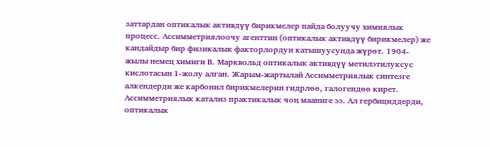заттардан оптикалык активдүү бирикмелер пайда болуучу химиялык процесс. Ассимметриялоочу агенттин (оптикалык активдүү бирикмелер) же кандайдыр бир физикалык факторлордун катышуусунда жүрөт. 1904-жылы немец химиги В. Марквольд оптикалык активдүү метилэтилуксус кислотасын 1-жолу алган. Жарым-жартылай Ассимметриялык синтезге алкендерди же карбонил бирикмелерин гидрлөө, галогендөө кирет. Ассимметриялык катализ практикалык чоӊ мааниге ээ. Ал гербициддерди, оптикалык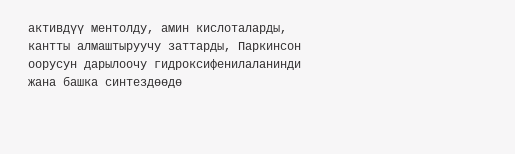активдүү ментолду, амин кислоталарды, кантты алмаштыруучу заттарды, Паркинсон оорусун дарылоочу гидроксифенилаланинди жана башка синтездөөдө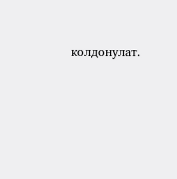колдонулат.